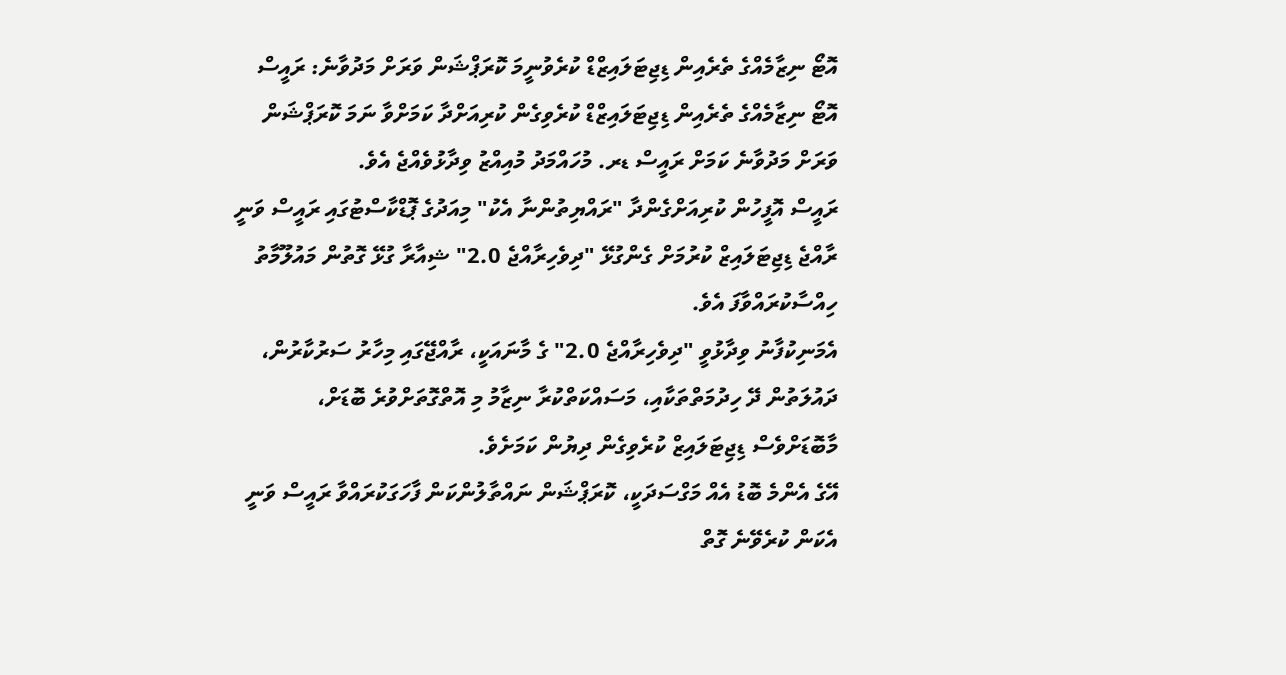އޮޓޯ ނިޒާމެއްގެ ތެރެއިން ޑިޖިޓަލައިޒްޑް ކުރެވުނީމަ ކޮރަޕްޝަން ވަރަށް މަދުވާނެ: ރައީސް
އޮޓޯ ނިޒާމެއްގެ ތެރެއިން ޑިޖިޓަލައިޒްޑް ކުރެވިގެން ކުރިއަށްދާ ކަމަށްވާ ނަމަ ކޮރަޕްޝަން ވަރަށް މަދުވާނެ ކަމަށް ރައީސް ޑރ. މުހައްމަދު މުއިއްޒު ވިދާޅުވެއްޖެ އެވެ.
ރައީސް އޮފީހުން ކުރިއަށްގެންދާ "ރައްޔިތުންނާ އެކު" މިއަދުގެ ޕޮޑްކާސްޓުގައި ރައީސް ވަނީ ރާއްޖެ ޑިޖިޓަލައިޒް ކުރުމަށް ގެންގުޅޭ "ދިވެހިރާއްޖެ 2.0" ޝިއާރާ ގުޅޭ ގޮތުން މައުލޫމާތު ހިއްސާކުރައްވާފަ އެވެ.
އެމަނިކުފާނު ވިދާޅުވީ "ދިވެހިރާއްޖެ 2.0" ގެ މާނައަކީ، ރާއްޖޭގައި މިހާރު ސަރުކާރުން، ދައުލަތުން ދޭ ހިދުމަތްތަކާއި، މަސައްކަތްކުރާ ނިޒާމު މި އޮތްގޮތަށްވުރެ ބޮޑަށް، މާބޮޑަށްވެސް ޑިޖިޓަލައިޒް ކުރެވިގެން ދިޔުން ކަމަށެވެ.
އޭގެ އެންމެ ބޮޑު އެއް މަގްސަދަކީ، ކޮރަޕްޝަން ނައްތާލުންކަން ފާހަގަކުރައްވާ ރައީސް ވަނީ އެކަން ކުރެވޭނެ ގޮތް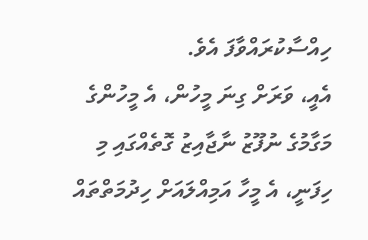ހިއްސާކުރައްވާފަ އެވެ.
އެއީ، ވަރަށް ގިނަ މީހުން، އެ މީހުންގެ މަގާމުގެ ނުފޫޒު ނާޖާއިޒު ގޮތެއްގައި މި ހިފަނީ، އެ މީހާ އަމިއްލައަށް ހިދުމަތްތައް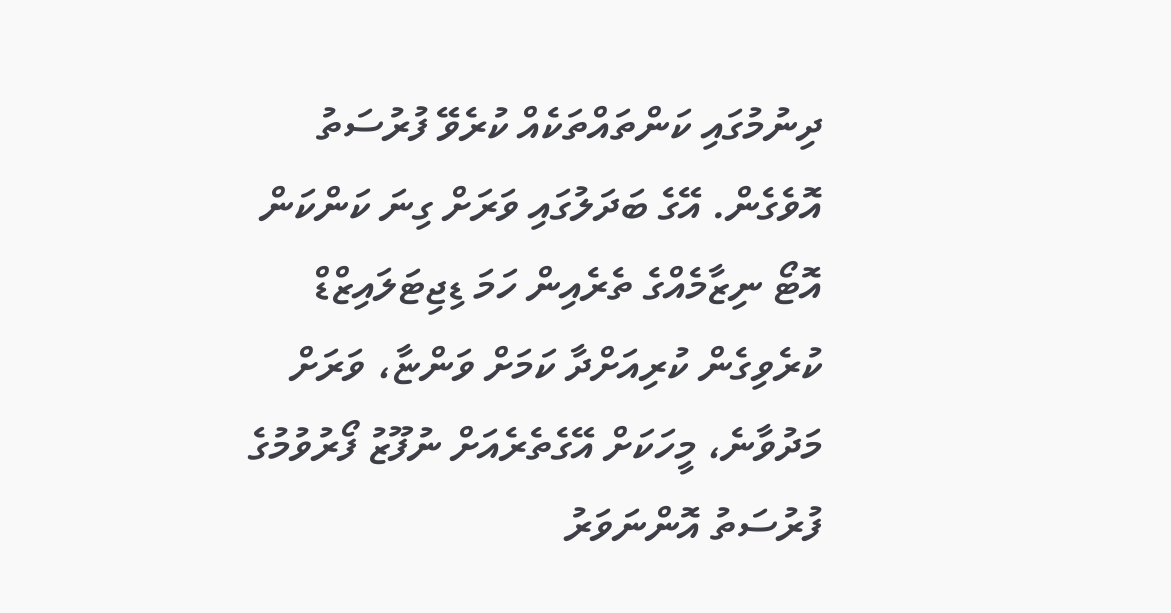ދިނުމުގައި ކަންތައްތަކެއް ކުރެވޭ ފުރުސަތު އޮވެގެން. އޭގެ ބަދަލުގައި ވަރަށް ގިނަ ކަންކަން އޮޓޯ ނިޒާމެއްގެ ތެރެއިން ހަމަ ޑިޖިޓަލައިޒްޑް ކުރެވިގެން ކުރިއަށްދާ ކަމަށް ވަންޏާ، ވަރަށް މަދުވާނެ، މީހަކަށް އޭގެތެރެއަށް ނުފޫޒު ފޯރުވުމުގެ ފުރުސަތު އޮންނަވަރު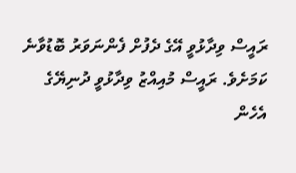ރައީސް ވިދާޅުވީ އޭގެ ދެފުށް ފެންނަވަރު ބޮޑުވާނެ ކަމަށެވެ. ރައީސް މުއިއްޒު ވިދާޅުވީ ދުނިޔޭގެ އެހެން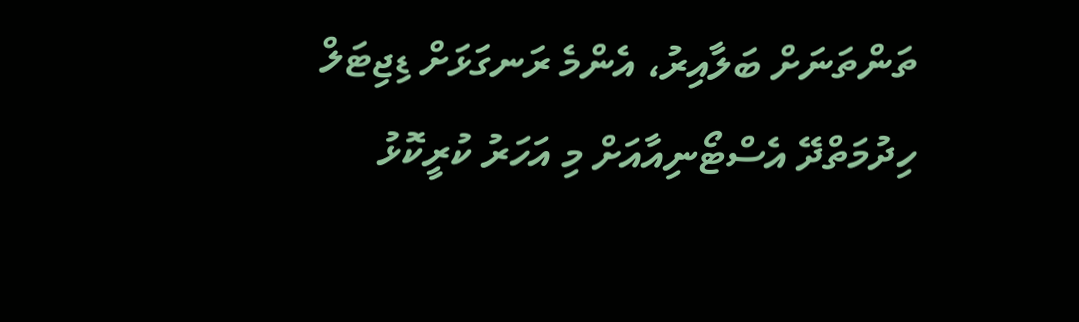ތަންތަނަށް ބަލާއިރު، އެންމެ ރަނގަޅަށް ޑިޖިޓަލް ހިދުމަތްދޭ އެސްޓޯނިއާއަށް މި އަހަރު ކުރީކޮޅު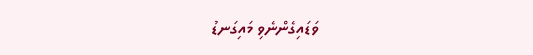ވަޑައިގެންނެވި މައިގަނޑު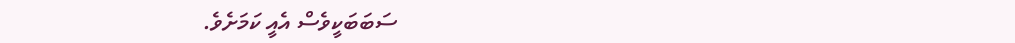ސަބަބަކީވެސް އެއީ ކަމަށެވެ.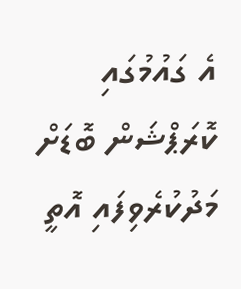އެ ގައުމުގައި ކޮރަޕްޝަން ބޮޑަށް މަދުކުރެވިފައި އޮތީ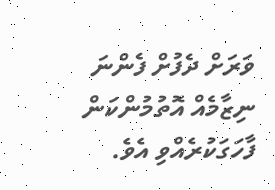ވަރަށް ދެފުށް ފެންނަ ނިޒާމެއް އޮތުމުންކަން ފާހަގަކުރެއްވި އެވެ.